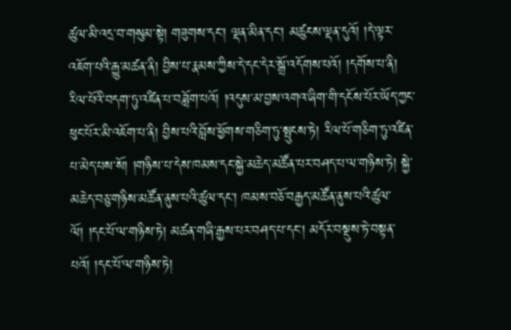ཚུལ་མི་འདྲ་བ་གསུམ་སྟེ། གཟུགས་དང་། ལྡན་མིན་དང་། མཚུངས་ལྡན་དུའོ། །དེ་ལྟར་འཇོག་པའི་རྒྱུ་མཚན་ནི། བྱིས་པ་རྣམས་ཀྱིས་དེ་དང་དེར་སྒྲོ་འདོགས་པའོ། །དགོས་པ་ནི། རིལ་པོའི་བདག་ཏུ་འཛིན་པ་བཟློག་པའོ། །འདུས་མ་བྱས་འགའ་ཞིག་གི་དངོས་པོར་ཡོད་ཀྱང་ཕུང་པོར་མི་འཇོག་པ་ནི། བྱིས་པའི་བློས་ཕྱོགས་གཅིག་ཏུ་སྤུངས་ཏེ། རིལ་པོ་གཅིག་ཏུ་འཛིན་པ་མེད་པས་སོ། །གཉིས་པ་དེས་ཁམས་དང་སྐྱེ་མཆེད་མཚོན་པར་བཤད་པ་ལ་གཉིས་ཏེ། སྐྱེ་མཆེད་བཅུ་གཉིས་མཚོན་ནུས་པའི་ཚུལ་དང་། ཁམས་བཅོ་བརྒྱད་མཚོན་ནུས་པའི་ཚུལ་ལོ། །དང་པོ་ལ་གཉིས་ཏེ། མཚན་གཞི་རྒྱས་པར་བཤད་པ་དང་། མདོར་བསྡུས་ཏེ་བསྟན་པའོ། །དང་པོ་ལ་གཉིས་ཏེ།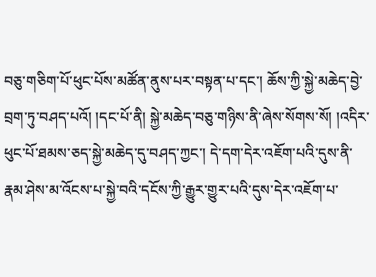བཅུ་གཅིག་པོ་ཕུང་པོས་མཚོན་ནུས་པར་བསྟན་པ་དང་། ཆོས་ཀྱི་སྐྱེ་མཆེད་བྱེ་བྲག་ཏུ་བཤད་པའོ། །དང་པོ་ནི། སྐྱེ་མཆེད་བཅུ་གཉིས་ནི་ཞེས་སོགས་སོ། །འདིར་ཕུང་པོ་ཐམས་ཅད་སྐྱེ་མཆེད་དུ་བཤད་ཀྱང་། དེ་དག་དེར་འཇོག་པའི་དུས་ནི་རྣམ་ཤེས་མ་འོངས་པ་སྐྱེ་བའི་དངོས་ཀྱི་རྒྱུར་གྱུར་པའི་དུས་དེར་འཇོག་པ་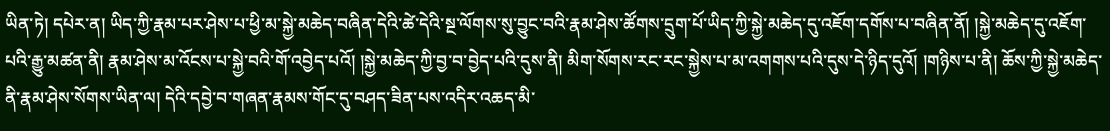ཡིན་ཏེ། དཔེར་ན། ཡིད་ཀྱི་རྣམ་པར་ཤེས་པ་ཕྱི་མ་སྐྱེ་མཆེད་བཞིན་དེའི་ཚེ་དེའི་སྔ་ལོགས་སུ་བྱུང་བའི་རྣམ་ཤེས་ཚོགས་དྲུག་པོ་ཡིད་ཀྱི་སྐྱེ་མཆེད་དུ་འཇོག་དགོས་པ་བཞིན་ནོ། །སྐྱེ་མཆེད་དུ་འཇོག་པའི་རྒྱུ་མཚན་ནི། རྣམ་ཤེས་མ་འོངས་པ་སྐྱེ་བའི་གོ་འབྱེད་པའོ། །སྐྱེ་མཆེད་ཀྱི་བྱ་བ་བྱེད་པའི་དུས་ནི། མིག་སོགས་རང་རང་སྐྱེས་པ་མ་འགགས་པའི་དུས་དེ་ཉིད་དུའོ། །གཉིས་པ་ནི། ཆོས་ཀྱི་སྐྱེ་མཆེད་ནི་རྣམ་ཤེས་སོགས་ཡིན་ལ། དེའི་དབྱེ་བ་གཞན་རྣམས་གོང་དུ་བཤད་ཟིན་པས་འདིར་འཆད་མི་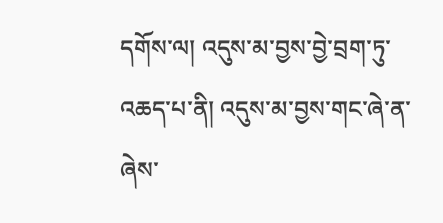དགོས་ལ། འདུས་མ་བྱས་བྱེ་བྲག་ཏུ་འཆད་པ་ནི། འདུས་མ་བྱས་གང་ཞེ་ན་ཞེས་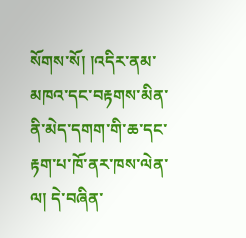སོགས་སོ། །འདིར་ནམ་མཁའ་དང་བརྟགས་མིན་ནི་མེད་དགག་གི་ཆ་དང་རྟག་པ་ཁོ་ནར་ཁས་ལེན་ལ། དེ་བཞིན་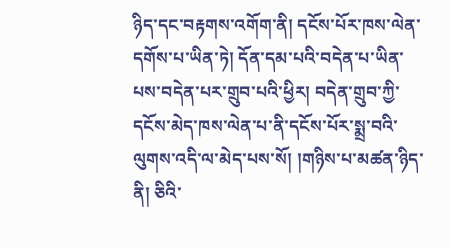ཉིད་དང་བརྟགས་འགོག་ནི། དངོས་པོར་ཁས་ལེན་དགོས་པ་ཡིན་ཏེ། དོན་དམ་པའི་བདེན་པ་ཡིན་པས་བདེན་པར་གྲུབ་པའི་ཕྱིར། བདེན་གྲུབ་ཀྱི་དངོས་མེད་ཁས་ལེན་པ་ནི་དངོས་པོར་སྨྲ་བའི་ལུགས་འདི་ལ་མེད་པས་སོ། །གཉིས་པ་མཚན་ཉིད་ནི། ཅིའི་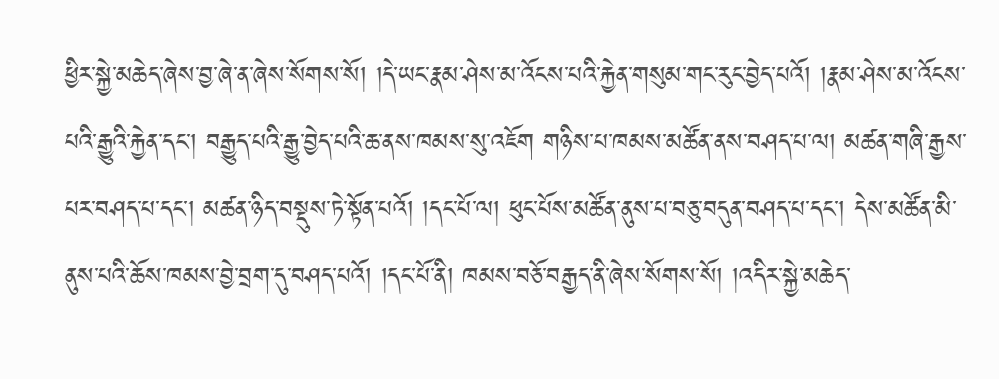ཕྱིར་སྐྱེ་མཆེད་ཞེས་བྱ་ཞེ་ན་ཞེས་སོགས་སོ། །དེ་ཡང་རྣམ་ཤེས་མ་འོངས་པའི་རྐྱེན་གསུམ་གང་རུང་བྱེད་པའོ། །རྣམ་ཤེས་མ་འོངས་པའི་རྒྱུའི་རྐྱེན་དང་། བརྒྱུད་པའི་རྒྱུ་བྱེད་པའི་ཆ་ནས་ཁམས་སུ་འཇོག གཉིས་པ་ཁམས་མཚོན་ནས་བཤད་པ་ལ། མཚན་གཞི་རྒྱས་པར་བཤད་པ་དང་། མཚན་ཉིད་བསྡུས་ཏེ་སྟོན་པའོ། །དང་པོ་ལ། ཕུང་པོས་མཚོན་ནུས་པ་བཅུ་བདུན་བཤད་པ་དང་། དེས་མཚོན་མི་ནུས་པའི་ཆོས་ཁམས་བྱེ་བྲག་དུ་བཤད་པའོ། །དང་པོ་ནི། ཁམས་བཅོ་བརྒྱད་ནི་ཞེས་སོགས་སོ། །འདིར་སྐྱེ་མཆེད་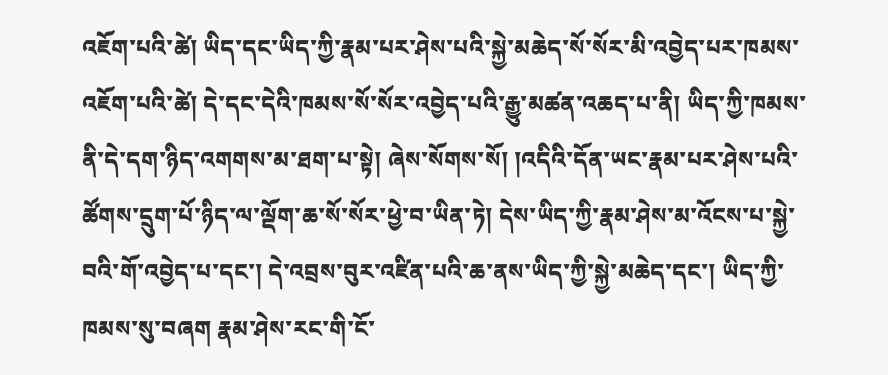འཇོག་པའི་ཚེ། ཡིད་དང་ཡིད་ཀྱི་རྣམ་པར་ཤེས་པའི་སྐྱེ་མཆེད་སོ་སོར་མི་འབྱེད་པར་ཁམས་འཇོག་པའི་ཚེ། དེ་དང་དེའི་ཁམས་སོ་སོར་འབྱེད་པའི་རྒྱུ་མཚན་འཆད་པ་ནི། ཡིད་ཀྱི་ཁམས་ནི་དེ་དག་ཉིད་འགགས་མ་ཐག་པ་སྟེ། ཞེས་སོགས་སོ། །འདིའི་དོན་ཡང་རྣམ་པར་ཤེས་པའི་ཚོགས་དྲུག་པོ་ཉིད་ལ་ལྡོག་ཆ་སོ་སོར་ཕྱེ་བ་ཡིན་ཏེ། དེས་ཡིད་ཀྱི་རྣམ་ཤེས་མ་འོངས་པ་སྐྱེ་བའི་གོ་འབྱེད་པ་དང་། དེ་འབྲས་བུར་འཛིན་པའི་ཆ་ནས་ཡིད་ཀྱི་སྐྱེ་མཆེད་དང་། ཡིད་ཀྱི་ཁམས་སུ་བཞག རྣམ་ཤེས་རང་གི་ངོ་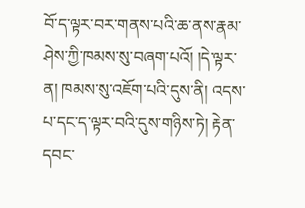བོ་ད་ལྟར་བར་གནས་པའི་ཆ་ནས་རྣམ་ཤེས་ཀྱི་ཁམས་སུ་བཞག་པའོ། །དེ་ལྟར་ན། ཁམས་སུ་འཇོག་པའི་དུས་ནི། འདས་པ་དང་ད་ལྟར་བའི་དུས་གཉིས་ཏེ། རྟེན་དབང་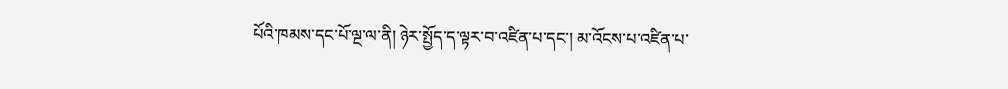པོའི་ཁམས་དང་པོ་ལྔ་ལ་ནི། ཉེར་སྤྱོད་ད་ལྟར་བ་འཛིན་པ་དང་། མ་འོངས་པ་འཛིན་པ་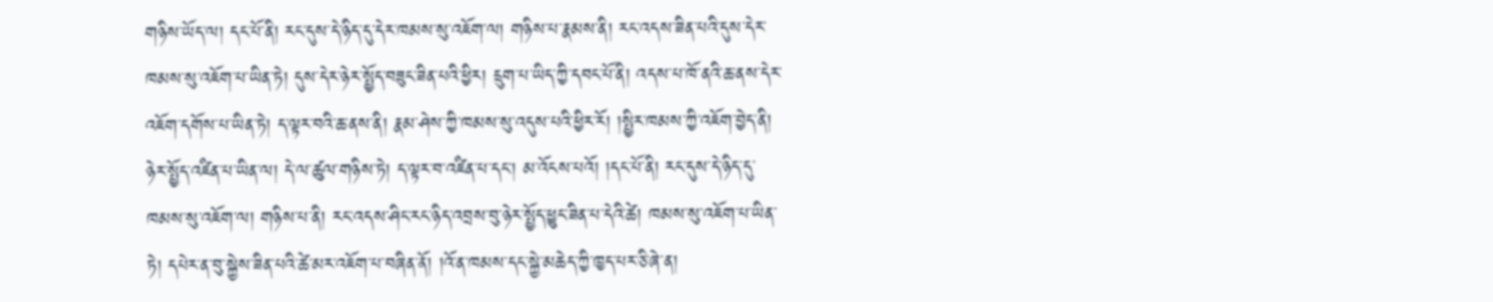གཉིས་ཡོད་ལ། དང་པོ་ནི། རང་དུས་དེ་ཉིད་དུ་དེར་ཁམས་སུ་འཇོག་ལ། གཉིས་པ་རྣམས་ནི། རང་འདས་ཟིན་པའི་དུས་དེར་ཁམས་སུ་འཇོག་པ་ཡིན་ཏེ། དུས་དེར་ཉེར་སྤྱོད་བཟུང་ཟིན་པའི་ཕྱིར། དྲུག་པ་ཡིད་ཀྱི་དབང་པོ་ནི། འདས་པ་ཁོ་ནའི་ཆ་ནས་དེར་འཇོག་དགོས་པ་ཡིན་ཏེ། ད་ལྟར་བའི་ཆ་ནས་ནི། རྣམ་ཤེས་ཀྱི་ཁམས་སུ་འདུས་པའི་ཕྱིར་རོ། །སྤྱིར་ཁམས་ཀྱི་འཇོག་བྱེད་ནི། ཉེར་སྤྱོད་འཛིན་པ་ཡིན་ལ། དེ་ལ་ཚུལ་གཉིས་ཏེ། ད་ལྟར་བ་འཛིན་པ་དང་། མ་འོངས་པའོ། །དང་པོ་ནི། རང་དུས་དེ་ཉིད་དུ་ཁམས་སུ་འཇོག་ལ། གཉིས་པ་ནི། རང་འདས་ཤིང་རང་ཉིད་འབྲས་བུ་ཉེར་སྤྱོད་ཕྱུང་ཟིན་པ་དེའི་ཚེ། ཁམས་སུ་འཇོག་པ་ཡིན་ཏེ། དཔེར་ན་བུ་སྐྱེས་ཟིན་པའི་ཚེ་མར་འཇོག་པ་བཞིན་ནོ། །འོ་ན་ཁམས་དང་སྐྱེ་མཆེད་ཀྱི་ཁྱད་པར་ཅི་ཞེ་ན།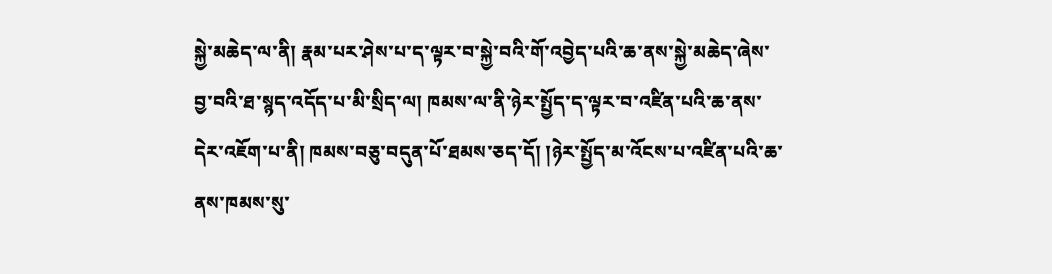སྐྱེ་མཆེད་ལ་ནི། རྣམ་པར་ཤེས་པ་ད་ལྟར་བ་སྐྱེ་བའི་གོ་འབྱེད་པའི་ཆ་ནས་སྐྱེ་མཆེད་ཞེས་བྱ་བའི་ཐ་སྙད་འདོད་པ་མི་སྲིད་ལ། ཁམས་ལ་ནི་ཉེར་སྤྱོད་ད་ལྟར་བ་འཛིན་པའི་ཆ་ནས་དེར་འཇོག་པ་ནི། ཁམས་བཅུ་བདུན་པོ་ཐམས་ཅད་དོ། །ཉེར་སྤྱོད་མ་འོངས་པ་འཛིན་པའི་ཆ་ནས་ཁམས་སུ་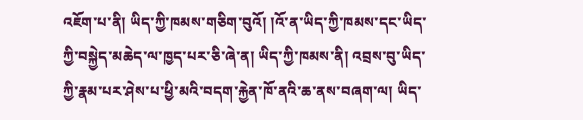འཇོག་པ་ནི། ཡིད་ཀྱི་ཁམས་གཅིག་བུའོ། །འོ་ན་ཡིད་ཀྱི་ཁམས་དང་ཡིད་ཀྱི་བསྐྱེད་མཆེད་ལ་ཁྱད་པར་ཅི་ཞེ་ན། ཡིད་ཀྱི་ཁམས་ནི། འབྲས་བུ་ཡིད་ཀྱི་རྣམ་པར་ཤེས་པ་ཕྱི་མའི་བདག་རྐྱེན་ཁོ་ནའི་ཆ་ནས་བཞག་ལ། ཡིད་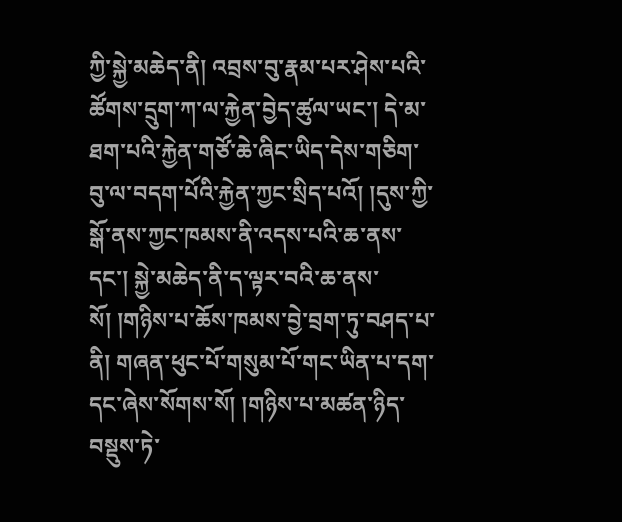ཀྱི་སྐྱེ་མཆེད་ནི། འབྲས་བུ་རྣམ་པར་ཤེས་པའི་ཚོགས་དྲུག་ཀ་ལ་རྐྱེན་བྱེད་ཚུལ་ཡང་། དེ་མ་ཐག་པའི་རྐྱེན་གཙོ་ཆེ་ཞིང་ཡིད་དེས་གཅིག་བུ་ལ་བདག་པོའི་རྐྱེན་ཀྱང་སྲིད་པའོ། །དུས་ཀྱི་སྒོ་ནས་ཀྱང་ཁམས་ནི་འདས་པའི་ཆ་ནས་དང་། སྐྱེ་མཆེད་ནི་ད་ལྟར་བའི་ཆ་ནས་སོ། །གཉིས་པ་ཆོས་ཁམས་བྱེ་བྲག་ཏུ་བཤད་པ་ནི། གཞན་ཕུང་པོ་གསུམ་པོ་གང་ཡིན་པ་དག་དང་ཞེས་སོགས་སོ། །གཉིས་པ་མཚན་ཉིད་བསྡུས་ཏེ་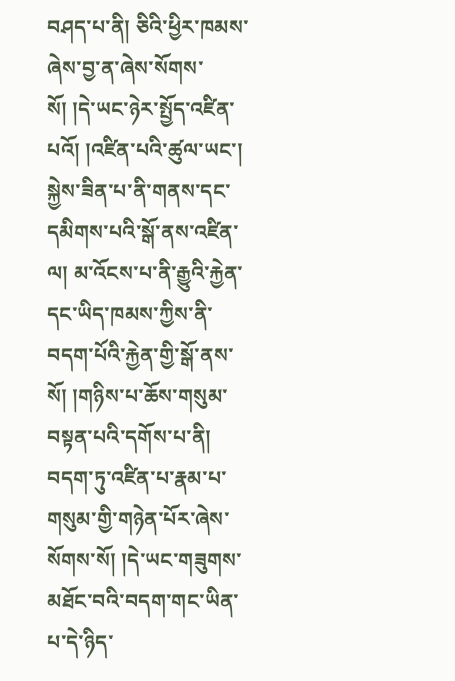བཤད་པ་ནི། ཅིའི་ཕྱིར་ཁམས་ཞེས་བྱ་ན་ཞེས་སོགས་སོ། །དེ་ཡང་ཉེར་སྤྱོད་འཛིན་པའོ། །འཛིན་པའི་ཚུལ་ཡང་། སྐྱེས་ཟིན་པ་ནི་གནས་དང་དམིགས་པའི་སྒོ་ནས་འཛིན་ལ། མ་འོངས་པ་ནི་རྒྱུའི་རྐྱེན་དང་ཡིད་ཁམས་ཀྱིས་ནི་བདག་པོའི་རྐྱེན་གྱི་སྒོ་ནས་སོ། །གཉིས་པ་ཆོས་གསུམ་བསྟན་པའི་དགོས་པ་ནི། བདག་ཏུ་འཛིན་པ་རྣམ་པ་གསུམ་གྱི་གཉེན་པོར་ཞེས་སོགས་སོ། །དེ་ཡང་གཟུགས་མཐོང་བའི་བདག་གང་ཡིན་པ་དེ་ཉིད་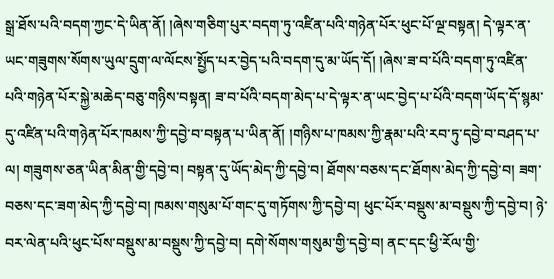སྒྲ་ཐོས་པའི་བདག་ཀྱང་དེ་ཡིན་ནོ། །ཞེས་གཅིག་པུར་བདག་ཏུ་འཛིན་པའི་གཉེན་པོར་ཕུང་པོ་ལྔ་བསྟན། དེ་ལྟར་ན་ཡང་གཟུགས་སོགས་ཡུལ་དྲུག་ལ་ལོངས་སྤྱོད་པར་བྱེད་པའི་བདག་དུ་མ་ཡོད་དོ། །ཞེས་ཟ་བ་པོའི་བདག་ཏུ་འཛིན་པའི་གཉེན་པོར་སྐྱེ་མཆེད་བཅུ་གཉིས་བསྟན། ཟ་བ་པོའི་བདག་མེད་པ་དེ་ལྟར་ན་ཡང་བྱེད་པ་པོའི་བདག་ཡོད་དོ་སྙམ་དུ་འཛིན་པའི་གཉེན་པོར་ཁམས་ཀྱི་དབྱེ་བ་བསྟན་པ་ཡིན་ནོ། །གཉིས་པ་ཁམས་ཀྱི་རྣམ་པའི་རབ་ཏུ་དབྱེ་བ་བཤད་པ་ལ། གཟུགས་ཅན་ཡིན་མིན་གྱི་དབྱེ་བ། བསྟན་དུ་ཡོད་མེད་ཀྱི་དབྱེ་བ། ཐོགས་བཅས་དང་ཐོགས་མེད་ཀྱི་དབྱེ་བ། ཟག་བཅས་དང་ཟག་མེད་ཀྱི་དབྱེ་བ། ཁམས་གསུམ་པོ་གང་དུ་གཏོགས་ཀྱི་དབྱེ་བ། ཕུང་པོར་བསྡུས་མ་བསྡུས་ཀྱི་དབྱེ་བ། ཉེ་བར་ལེན་པའི་ཕུང་པོས་བསྡུས་མ་བསྡུས་ཀྱི་དབྱེ་བ། དགེ་སོགས་གསུམ་གྱི་དབྱེ་བ། ནང་དང་ཕྱི་རོལ་གྱི་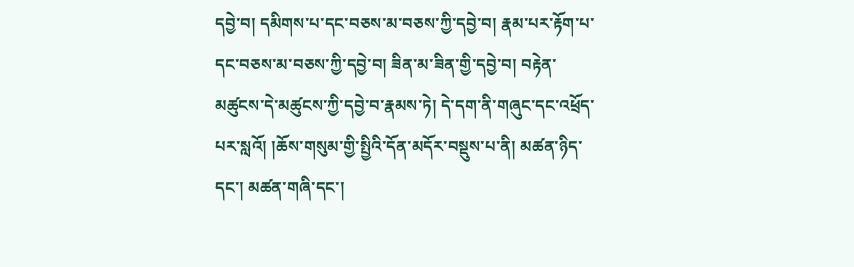དབྱེ་བ། དམིགས་པ་དང་བཅས་མ་བཅས་ཀྱི་དབྱེ་བ། རྣམ་པར་རྟོག་པ་དང་བཅས་མ་བཅས་ཀྱི་དབྱེ་བ། ཟིན་མ་ཟིན་གྱི་དབྱེ་བ། བརྟེན་མཚུངས་དེ་མཚུངས་ཀྱི་དབྱེ་བ་རྣམས་ཏེ། དེ་དག་ནི་གཞུང་དང་འཕྲོད་པར་སླའོ། །ཆོས་གསུམ་གྱི་སྤྱིའི་དོན་མདོར་བསྡུས་པ་ནི། མཚན་ཉིད་དང་། མཚན་གཞི་དང་།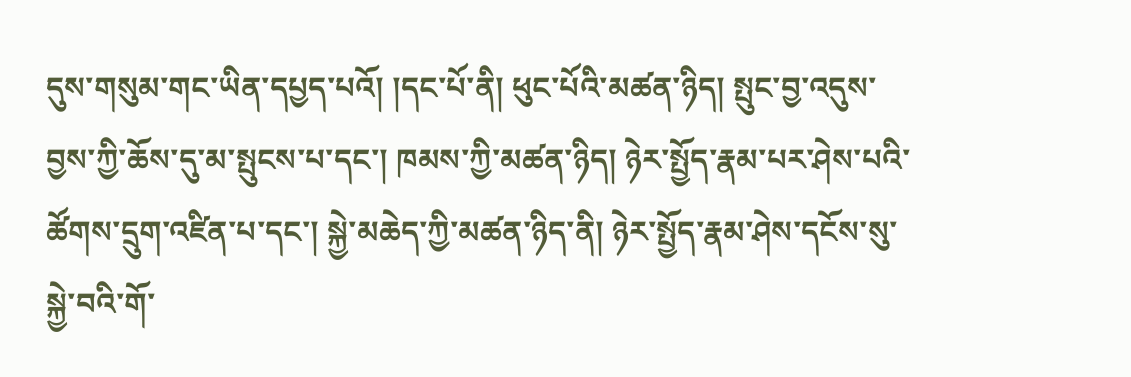དུས་གསུམ་གང་ཡིན་དཔྱད་པའོ། །དང་པོ་ནི། ཕུང་པོའི་མཚན་ཉིད། སྤུང་བྱ་འདུས་བྱས་ཀྱི་ཆོས་དུ་མ་སྤུངས་པ་དང་། ཁམས་ཀྱི་མཚན་ཉིད། ཉེར་སྤྱོད་རྣམ་པར་ཤེས་པའི་ཚོགས་དྲུག་འཛིན་པ་དང་། སྐྱེ་མཆེད་ཀྱི་མཚན་ཉིད་ནི། ཉེར་སྤྱོད་རྣམ་ཤེས་དངོས་སུ་སྐྱེ་བའི་གོ་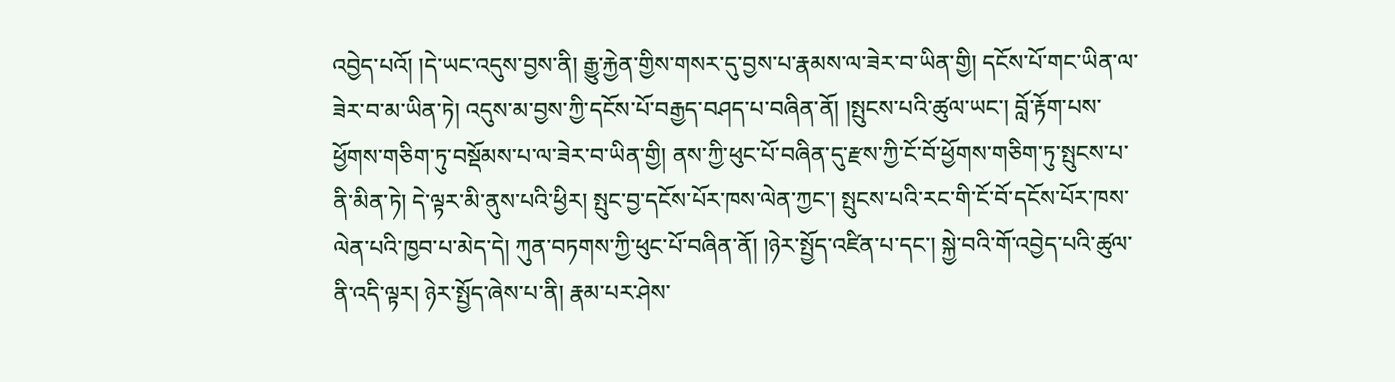འབྱེད་པའོ། །དེ་ཡང་འདུས་བྱས་ནི། རྒྱུ་རྐྱེན་གྱིས་གསར་དུ་བྱས་པ་རྣམས་ལ་ཟེར་བ་ཡིན་གྱི། དངོས་པོ་གང་ཡིན་ལ་ཟེར་བ་མ་ཡིན་ཏེ། འདུས་མ་བྱས་ཀྱི་དངོས་པོ་བརྒྱད་བཤད་པ་བཞིན་ནོ། །སྤུངས་པའི་ཚུལ་ཡང་། བློ་རྟོག་པས་ཕྱོགས་གཅིག་ཏུ་བསྡོམས་པ་ལ་ཟེར་བ་ཡིན་གྱི། ནས་ཀྱི་ཕུང་པོ་བཞིན་དུ་རྫས་ཀྱི་ངོ་བོ་ཕྱོགས་གཅིག་ཏུ་སྤུངས་པ་ནི་མིན་ཏེ། དེ་ལྟར་མི་ནུས་པའི་ཕྱིར། སྤུང་བྱ་དངོས་པོར་ཁས་ལེན་ཀྱང་། སྤུངས་པའི་རང་གི་ངོ་བོ་དངོས་པོར་ཁས་ལེན་པའི་ཁྱབ་པ་མེད་དེ། ཀུན་བཏགས་ཀྱི་ཕུང་པོ་བཞིན་ནོ། །ཉེར་སྤྱོད་འཛིན་པ་དང་། སྐྱེ་བའི་གོ་འབྱེད་པའི་ཚུལ་ནི་འདི་ལྟར། ཉེར་སྤྱོད་ཞེས་པ་ནི། རྣམ་པར་ཤེས་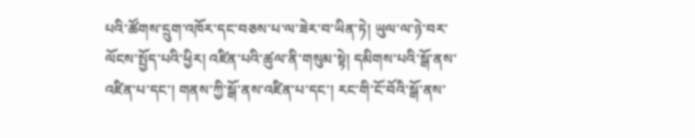པའི་ཚོགས་དྲུག་འཁོར་དང་བཅས་པ་ལ་ཟེར་བ་ཡིན་ཏེ། ཡུལ་ལ་ཉེ་བར་ལོངས་སྤྱོད་པའི་ཕྱིར། འཛིན་པའི་ཚུལ་ནི་གསུམ་སྟེ། དམིགས་པའི་སྒོ་ནས་འཛིན་པ་དང་། གནས་ཀྱི་སྒོ་ནས་འཛིན་པ་དང་། རང་གི་ངོ་བོའི་སྒོ་ནས་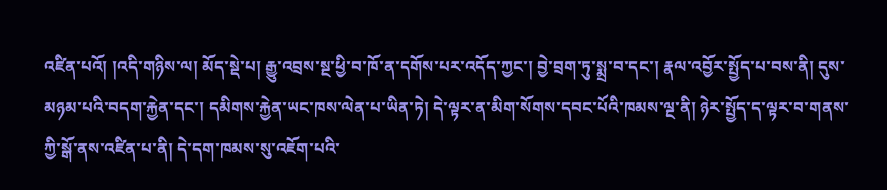འཛིན་པའོ། །འདི་གཉིས་ལ། མོད་སྡེ་པ། རྒྱུ་འབྲས་སྔ་ཕྱི་བ་ཁོ་ན་དགོས་པར་འདོད་ཀྱང་། བྱེ་བྲག་ཏུ་སྨྲ་བ་དང་། རྣལ་འབྱོར་སྤྱོད་པ་བས་ནི། དུས་མཉམ་པའི་བདག་རྐྱེན་དང་། དམིགས་རྐྱེན་ཡང་ཁས་ལེན་པ་ཡིན་ཏེ། དེ་ལྟར་ན་མིག་སོགས་དབང་པོའི་ཁམས་ལྔ་ནི། ཉེར་སྤྱོད་ད་ལྟར་བ་གནས་ཀྱི་སྒོ་ནས་འཛིན་པ་ནི། དེ་དག་ཁམས་སུ་འཇོག་པའི་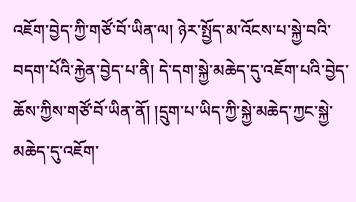འཇོག་བྱེད་ཀྱི་གཙོ་བོ་ཡིན་ལ། ཉེར་སྤྱོད་མ་འོངས་པ་སྐྱེ་བའི་བདག་པོའི་རྐྱེན་བྱེད་པ་ནི། དེ་དག་སྐྱེ་མཆེད་དུ་འཇོག་པའི་བྱེད་ཆོས་ཀྱིས་གཙོ་བོ་ཡིན་ནོ། །དྲུག་པ་ཡིད་ཀྱི་སྐྱེ་མཆེད་ཀྱང་སྐྱེ་མཆེད་དུ་འཇོག་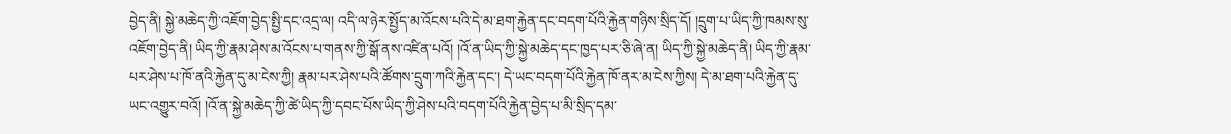བྱེད་ནི། སྐྱེ་མཆེད་ཀྱི་འཇོག་བྱེད་སྤྱི་དང་འདྲ་ལ། འདི་ལ་ཉེར་སྤྱོད་མ་འོངས་པའི་དེ་མ་ཐག་རྐྱེན་དང་བདག་པོའི་རྐྱེན་གཉིས་སྲིད་དོ། །དྲུག་པ་ཡིད་ཀྱི་ཁམས་སུ་འཇོག་བྱེད་ནི། ཡིད་ཀྱི་རྣམ་ཤེས་མ་འོངས་པ་གནས་ཀྱི་སྒོ་ནས་འཛིན་པའོ། །འོ་ན་ཡིད་ཀྱི་སྐྱེ་མཆེད་དང་ཁྱད་པར་ཅི་ཞེ་ན། ཡིད་ཀྱི་སྐྱེ་མཆེད་ནི། ཡིད་ཀྱི་རྣམ་པར་ཤེས་པ་ཁོ་ནའི་རྐྱེན་དུ་མ་ངེས་ཀྱི། རྣམ་པར་ཤེས་པའི་ཚོགས་དྲུག་ཀའི་རྐྱེན་དང་། དེ་ཡང་བདག་པོའི་རྐྱེན་ཁོ་ནར་མ་ངེས་ཀྱིས། དེ་མ་ཐག་པའི་རྐྱེན་དུ་ཡང་འགྱུར་བའོ། །འོ་ན་སྐྱེ་མཆེད་ཀྱི་ཚེ་ཡིད་ཀྱི་དབང་པོས་ཡིད་ཀྱི་ཤེས་པའི་བདག་པོའི་རྐྱེན་བྱེད་པ་མི་སྲིད་དམ་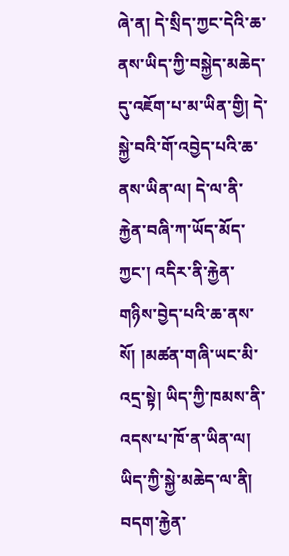ཞེ་ན། དེ་སྲིད་ཀྱང་དེའི་ཆ་ནས་ཡིད་ཀྱི་བསྐྱེད་མཆེད་དུ་འཇོག་པ་མ་ཡིན་གྱི། དེ་སྐྱེ་བའི་གོ་འབྱེད་པའི་ཆ་ནས་ཡིན་ལ། དེ་ལ་ནི་རྐྱེན་བཞི་ཀ་ཡོད་མོད་ཀྱང་། འདིར་ནི་རྐྱེན་གཉིས་བྱེད་པའི་ཆ་ནས་སོ། །མཚན་གཞི་ཡང་མི་འདྲ་སྟེ། ཡིད་ཀྱི་ཁམས་ནི་འདས་པ་ཁོ་ན་ཡིན་ལ། ཡིད་ཀྱི་སྐྱེ་མཆེད་ལ་ནི། བདག་རྐྱེན་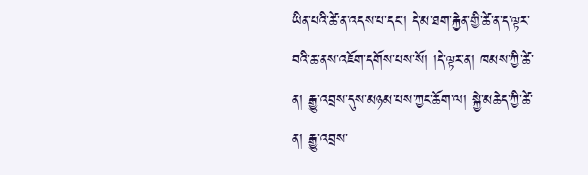ཡིན་པའི་ཚེ་ན་འདས་པ་དང་། དེ་མ་ཐག་རྐྱེན་གྱི་ཚེ་ན་ད་ལྟར་བའི་ཆ་ནས་འཇོག་དགོས་པས་སོ། །དེ་ལྟར་ན། ཁམས་ཀྱི་ཚེ་ན། རྒྱུ་འབྲས་དུས་མཉམ་པས་ཀྱང་ཆོག་ལ། སྐྱེ་མཆེད་ཀྱི་ཚེ་ན། རྒྱུ་འབྲས་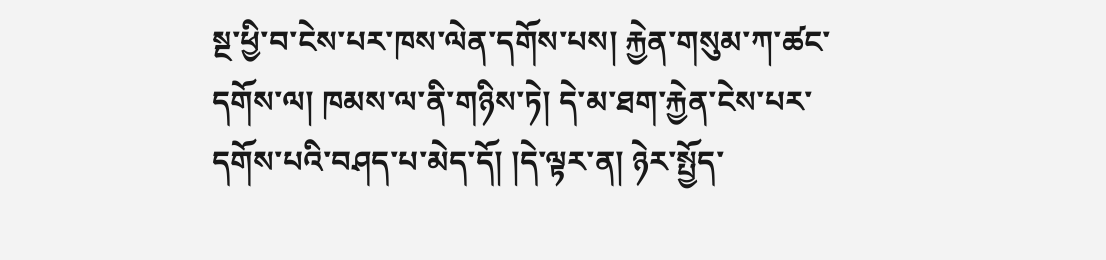སྔ་ཕྱི་བ་ངེས་པར་ཁས་ལེན་དགོས་པས། རྐྱེན་གསུམ་ཀ་ཚང་དགོས་ལ། ཁམས་ལ་ནི་གཉིས་ཏེ། དེ་མ་ཐག་རྐྱེན་ངེས་པར་དགོས་པའི་བཤད་པ་མེད་དོ། །དེ་ལྟར་ན། ཉེར་སྤྱོད་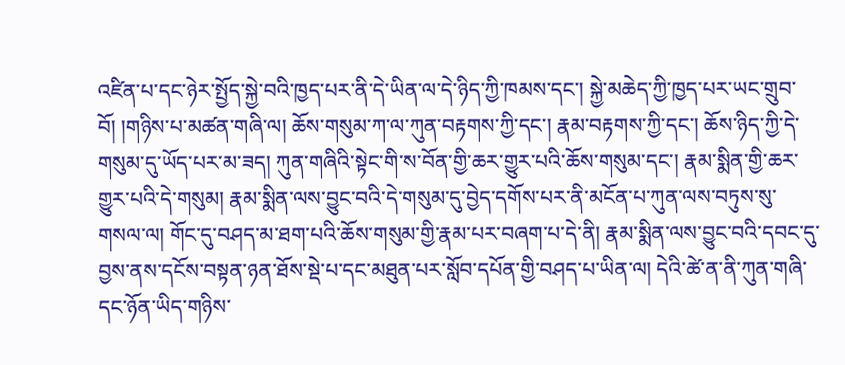འཛིན་པ་དང་ཉེར་སྤྱོད་སྐྱེ་བའི་ཁྱད་པར་ནི་དེ་ཡིན་ལ་དེ་ཉིད་ཀྱི་ཁམས་དང་། སྐྱེ་མཆེད་ཀྱི་ཁྱད་པར་ཡང་གྲུབ་བོ། །གཉིས་པ་མཚན་གཞི་ལ། ཆོས་གསུམ་ཀ་ལ་ཀུན་བརྟགས་ཀྱི་དང་། རྣམ་བརྟགས་ཀྱི་དང་། ཆོས་ཉིད་ཀྱི་དེ་གསུམ་དུ་ཡོད་པར་མ་ཟད། ཀུན་གཞིའི་སྟེང་གི་ས་བོན་གྱི་ཆར་གྱུར་པའི་ཆོས་གསུམ་དང་། རྣམ་སྨིན་གྱི་ཆར་གྱུར་པའི་དེ་གསུམ། རྣམ་སྨིན་ལས་བྱུང་བའི་དེ་གསུམ་དུ་བྱེད་དགོས་པར་ནི་མངོན་པ་ཀུན་ལས་བཏུས་སུ་གསལ་ལ། གོང་དུ་བཤད་མ་ཐག་པའི་ཆོས་གསུམ་གྱི་རྣམ་པར་བཞག་པ་དེ་ནི། རྣམ་སྨིན་ལས་བྱུང་བའི་དབང་དུ་བྱས་ནས་དངོས་བསྟན་ཉན་ཐོས་སྡེ་པ་དང་མཐུན་པར་སློབ་དཔོན་གྱི་བཤད་པ་ཡིན་ལ། དེའི་ཚེ་ན་ནི་ཀུན་གཞི་དང་ཉོན་ཡིད་གཉིས་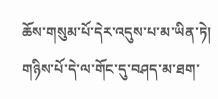ཆོས་གསུམ་པོ་དེར་འདུས་པ་མ་ཡིན་ཏེ། གཉིས་པོ་དེ་ལ་གོང་དུ་བཤད་མ་ཐག་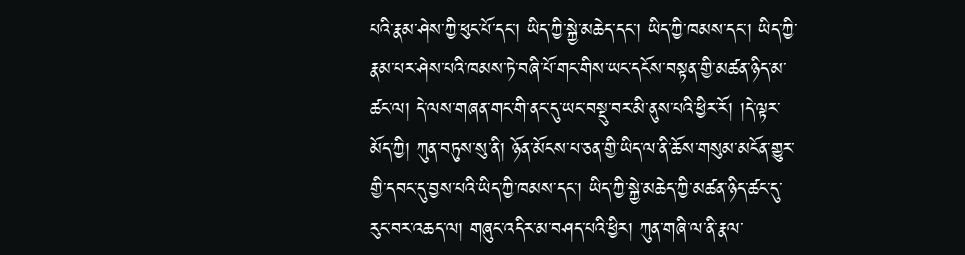པའི་རྣམ་ཤེས་ཀྱི་ཕུང་པོ་དང་། ཡིད་ཀྱི་སྐྱེ་མཆེད་དང་། ཡིད་ཀྱི་ཁམས་དང་། ཡིད་ཀྱི་རྣམ་པར་ཤེས་པའི་ཁམས་ཏེ་བཞི་པོ་གང་གིས་ཡང་དངོས་བསྟན་གྱི་མཚན་ཉིད་མ་ཚང་ལ། དེ་ལས་གཞན་གང་གི་ནང་དུ་ཡང་བསྡུ་བར་མི་ནུས་པའི་ཕྱིར་རོ། །དེ་ལྟར་མོད་ཀྱི། ཀུན་བཏུས་སུ་ནི། ཉོན་མོངས་པ་ཅན་གྱི་ཡིད་ལ་ནི་ཆོས་གསུམ་མངོན་གྱུར་གྱི་དབང་དུ་བྱས་པའི་ཡིད་ཀྱི་ཁམས་དང་། ཡིད་ཀྱི་སྐྱེ་མཆེད་ཀྱི་མཚན་ཉིད་ཚང་དུ་རུང་བར་འཆད་ལ། གཞུང་འདིར་མ་བཤད་པའི་ཕྱིར། ཀུན་གཞི་ལ་ནི་རྣལ་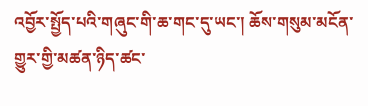འབྱོར་སྤྱོད་པའི་གཞུང་གི་ཆ་གང་དུ་ཡང་། ཆོས་གསུམ་མངོན་གྱུར་གྱི་མཚན་ཉིད་ཚང་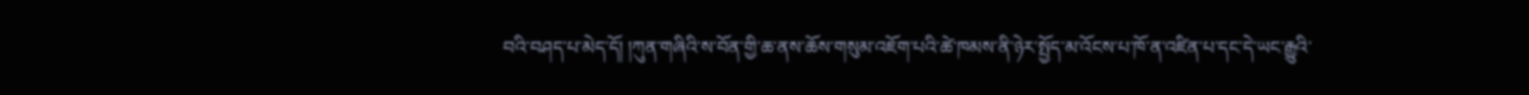བའི་བཤད་པ་མེད་དོ། །ཀུན་གཞིའི་ས་བོན་གྱི་ཆ་ནས་ཆོས་གསུམ་འཇོག་པའི་ཚེ་ཁམས་ནི་ཉེར་སྤྱོད་མ་འོངས་པ་ཁོ་ན་འཛིན་པ་དང་དེ་ཡང་རྒྱུའི་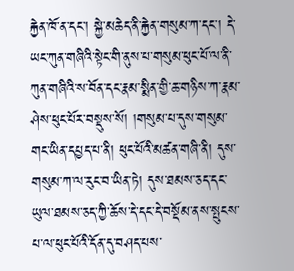རྐྱེན་ཁོ་ན་དང་། སྐྱེ་མཆེད་ནི་རྐྱེན་གསུམ་ཀ་དང་། དེ་ཡང་ཀུན་གཞིའི་སྟེང་གི་ནུས་པ་གསུམ་ཕུང་པོ་ལ་ནི་ཀུན་གཞིའི་ས་བོན་དང་རྣམ་སྨིན་གྱི་ཆ་གཉིས་ཀ་རྣམ་ཤེས་ཕུང་པོར་བསྡུས་སོ། །གསུམ་པ་དུས་གསུམ་གང་ཡིན་དཔྱད་པ་ནི། ཕུང་པོའི་མཚན་གཞི་ནི། དུས་གསུམ་ཀ་ལ་རུང་བ་ཡིན་ཏེ། དུས་ཐམས་ཅད་དང་ཡུལ་ཐམས་ཅད་ཀྱི་ཆོས་དེ་དང་དེ་བསྡོམ་ནས་སྤུངས་པ་ལ་ཕུང་པོའི་དོན་དུ་བཤད་པས་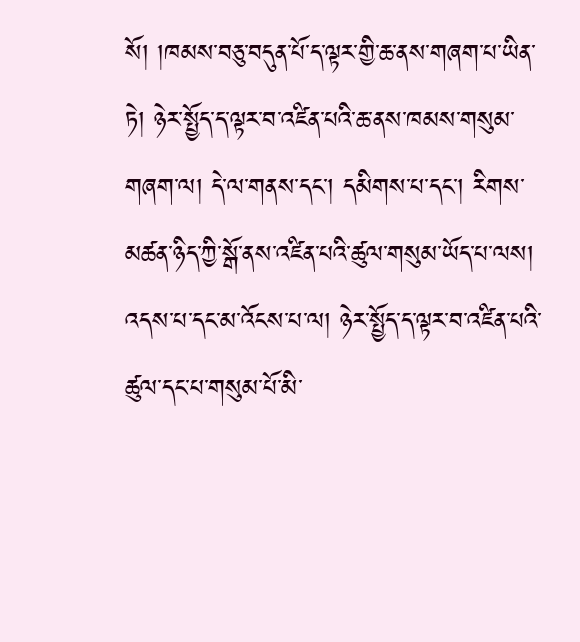སོ། །ཁམས་བཅུ་བདུན་པོ་ད་ལྟར་གྱི་ཆ་ནས་གཞག་པ་ཡིན་ཏེ། ཉེར་སྤྱོད་ད་ལྟར་བ་འཛིན་པའི་ཆ་ནས་ཁམས་གསུམ་གཞག་ལ། དེ་ལ་གནས་དང་། དམིགས་པ་དང་། རིགས་མཚན་ཉིད་ཀྱི་སྒོ་ནས་འཛིན་པའི་ཚུལ་གསུམ་ཡོད་པ་ལས། འདས་པ་དང་མ་འོངས་པ་ལ། ཉེར་སྤྱོད་ད་ལྟར་བ་འཛིན་པའི་ཚུལ་དང་པ་གསུམ་པོ་མི་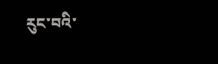རུང་བའི་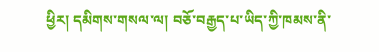ཕྱིར། དམིགས་གསལ་ལ། བཅོ་བརྒྱད་པ་ཡིད་ཀྱི་ཁམས་ནི་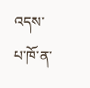འདས་པ་ཁོ་ན་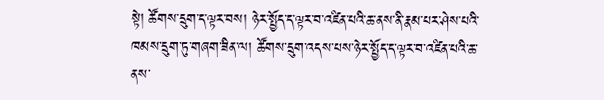སྟེ། ཚོགས་དྲུག་ད་ལྟར་བས། ཉེར་སྤྱོད་ད་ལྟར་བ་འཛིན་པའི་ཆ་ནས་ནི་རྣམ་པར་ཤེས་པའི་ཁམས་དྲུག་ཏུ་གཞག་ཟིན་ལ། ཚོགས་དྲུག་འདས་པས་ཉེར་སྤྱོད་ད་ལྟར་བ་འཛིན་པའི་ཆ་ནས་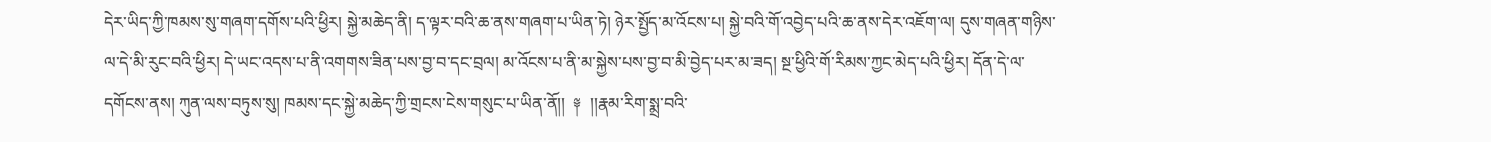དེར་ཡིད་ཀྱི་ཁམས་སུ་གཞག་དགོས་པའི་ཕྱིར། སྐྱེ་མཆེད་ནི། ད་ལྟར་བའི་ཆ་ནས་གཞག་པ་ཡིན་ཏེ། ཉེར་སྤྱོད་མ་འོངས་པ། སྐྱེ་བའི་གོ་འབྱེད་པའི་ཆ་ནས་དེར་འཇོག་ལ། དུས་གཞན་གཉིས་ལ་དེ་མི་རུང་བའི་ཕྱིར། དེ་ཡང་འདས་པ་ནི་འགགས་ཟིན་པས་བྱ་བ་དང་བྲལ། མ་འོངས་པ་ནི་མ་སྐྱེས་པས་བྱ་བ་མི་བྱེད་པར་མ་ཟད། སྔ་ཕྱིའི་གོ་རིམས་ཀྱང་མེད་པའི་ཕྱིར། དོན་དེ་ལ་དགོངས་ནས། ཀུན་ལས་བཏུས་སུ། ཁམས་དང་སྐྱེ་མཆེད་ཀྱི་གྲངས་ངེས་གསུང་པ་ཡིན་ནོ།།  ༈  །།རྣམ་རིག་སྨྲ་བའི་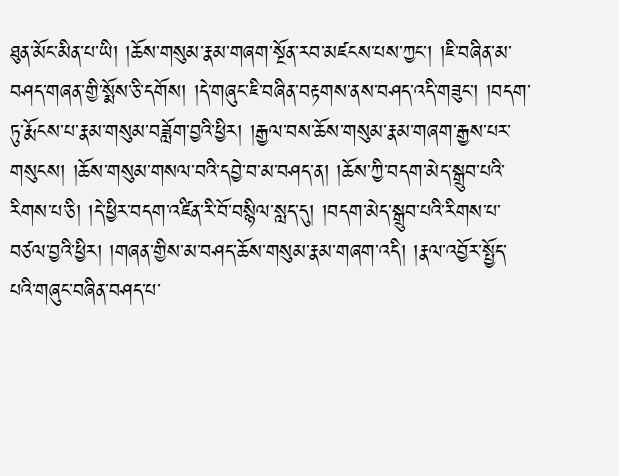ཐུན་མོང་མིན་པ་ཡི། །ཆོས་གསུམ་རྣམ་གཞག་སྔོན་རབ་མཛངས་པས་ཀྱང་། །ཇི་བཞིན་མ་བཤད་གཞན་གྱི་སྨོས་ཅི་དགོས། །དེ་གཞུང་ཇི་བཞིན་བརྟགས་ནས་བཤད་འདི་གཟུང་། །བདག་ཏུ་རྨོངས་པ་རྣམ་གསུམ་བཟློག་བྱའི་ཕྱིར། །རྒྱལ་བས་ཆོས་གསུམ་རྣམ་གཞག་རྒྱས་པར་གསུངས། །ཆོས་གསུམ་གསལ་བའི་དབྱེ་བ་མ་བཤད་ན། །ཆོས་ཀྱི་བདག་མེད་སྒྲུབ་པའི་རིགས་པ་ཅི། །དེ་ཕྱིར་བདག་འཛིན་རི་བོ་བསྙིལ་སླད་དུ། །བདག་མེད་སྒྲུབ་པའི་རིགས་པ་བཙལ་བྱའི་ཕྱིར། །གཞན་གྱིས་མ་བཤད་ཆོས་གསུམ་རྣམ་གཞག་འདི། །རྣལ་འབྱོར་སྤྱོད་པའི་གཞུང་བཞིན་བཤད་པ་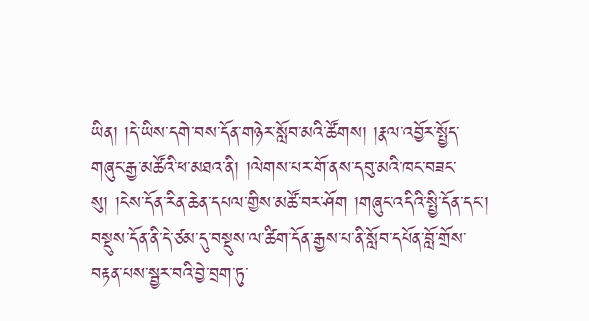ཡིན། །དེ་ཡིས་དགེ་བས་དོན་གཉེར་སློབ་མའི་ཚོགས། །རྣལ་འབྱོར་སྤྱོད་གཞུང་རྒྱ་མཚོའི་ཕ་མཐའ་ནི། །ལེགས་པར་གོ་ནས་དབུ་མའི་ཁང་བཟང་སུ། །ངེས་དོན་རིན་ཆེན་དཔལ་གྱིས་མཚོ་བར་ཤོག །གཞུང་འདིའི་སྤྱི་དོན་དང་། བསྡུས་དོན་ནི་དེ་ཙམ་དུ་བསྡུས་ལ་ཚིག་དོན་རྒྱས་པ་ནི་སློབ་དཔོན་བློ་གྲོས་བརྟན་པས་སྦྱར་བའི་བྱེ་བྲག་ཏུ་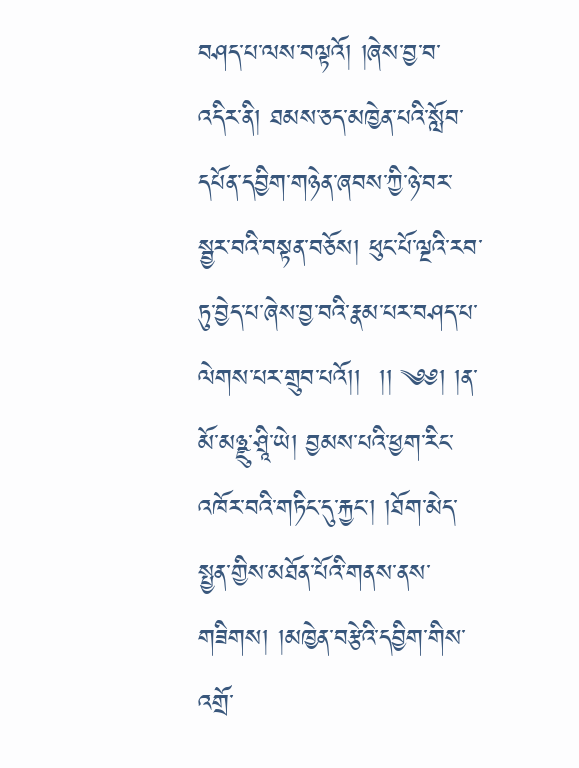བཤད་པ་ལས་བལྟའོ། །ཞེས་བྱ་བ་འདིར་ནི། ཐམས་ཅད་མཁྱེན་པའི་སློབ་དཔོན་དབྱིག་གཉེན་ཞབས་ཀྱི་ཉེ་བར་སྦྱར་བའི་བསྟན་བཅོས། ཕུང་པོ་ལྔའི་རབ་ཏུ་བྱེད་པ་ཞེས་བྱ་བའི་རྣམ་པར་བཤད་པ་ལེགས་པར་གྲུབ་པའོ།།  །། ༄༅། །ན་མོ་མཉྫུ་ཤྲཱི་ཡེ། བྱམས་པའི་ཕྱག་རིང་འཁོར་བའི་གཏིང་དུ་རྐྱང་། །ཐོག་མེད་སྤྱན་གྱིས་མཐོན་པོའི་གནས་ནས་གཟིགས། །མཁྱེན་བརྩེའི་དབྱིག་གིས་འགྲོ་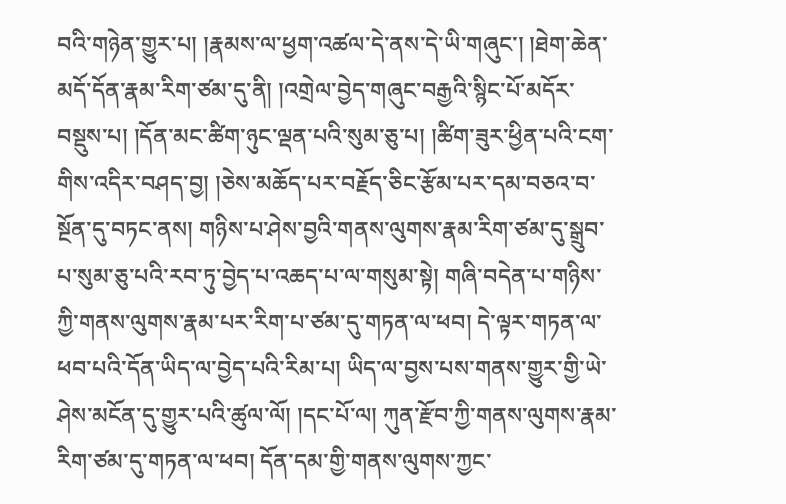བའི་གཉེན་གྱུར་པ། །རྣམས་ལ་ཕྱག་འཚལ་དེ་ནས་དེ་ཡི་གཞུང་། །ཐེག་ཆེན་མདོ་དོན་རྣམ་རིག་ཙམ་དུ་ནི། །འགྲེལ་བྱེད་གཞུང་བརྒྱའི་སྙིང་པོ་མདོར་བསྡུས་པ། །དོན་མང་ཚིག་ཉུང་ལྡན་པའི་སུམ་ཅུ་པ། །ཚིག་ཟུར་ཕྱིན་པའི་ངག་གིས་འདིར་བཤད་བྱ། །ཅེས་མཆོད་པར་བརྗོད་ཅིང་རྩོམ་པར་དམ་བཅའ་བ་སྔོན་དུ་བཏང་ནས། གཉིས་པ་ཤེས་བྱའི་གནས་ལུགས་རྣམ་རིག་ཙམ་དུ་སྒྲུབ་པ་སུམ་ཅུ་པའི་རབ་ཏུ་བྱེད་པ་འཆད་པ་ལ་གསུམ་སྟེ། གཞི་བདེན་པ་གཉིས་ཀྱི་གནས་ལུགས་རྣམ་པར་རིག་པ་ཙམ་དུ་གཏན་ལ་ཕབ། དེ་ལྟར་གཏན་ལ་ཕབ་པའི་དོན་ཡིད་ལ་བྱེད་པའི་རིམ་པ། ཡིད་ལ་བྱས་པས་གནས་གྱུར་གྱི་ཡེ་ཤེས་མངོན་དུ་གྱུར་པའི་ཚུལ་ལོ། །དང་པོ་ལ། ཀུན་རྫོབ་ཀྱི་གནས་ལུགས་རྣམ་རིག་ཙམ་དུ་གཏན་ལ་ཕབ། དོན་དམ་གྱི་གནས་ལུགས་ཀྱང་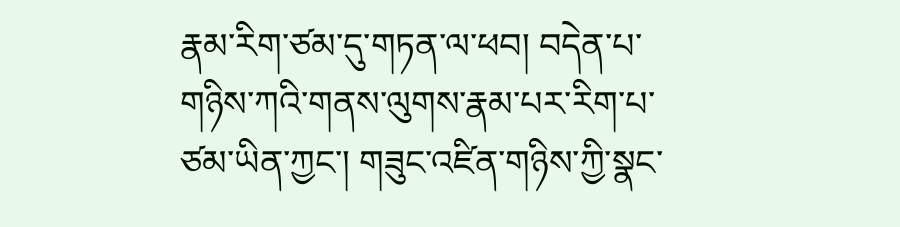རྣམ་རིག་ཙམ་དུ་གཏན་ལ་ཕབ། བདེན་པ་གཉིས་ཀའི་གནས་ལུགས་རྣམ་པར་རིག་པ་ཙམ་ཡིན་ཀྱང་། གཟུང་འཛིན་གཉིས་ཀྱི་སྣང་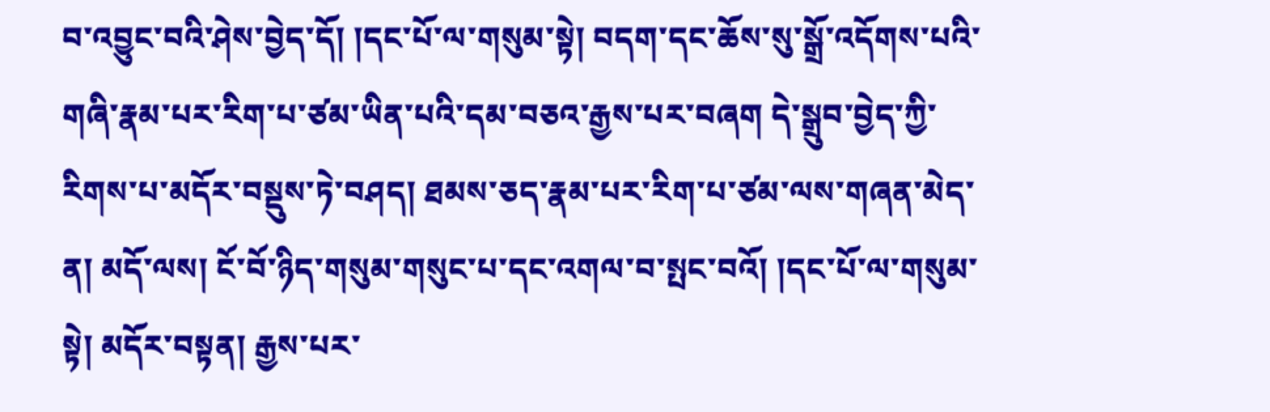བ་འབྱུང་བའི་ཤེས་བྱེད་དོ། །དང་པོ་ལ་གསུམ་སྟེ། བདག་དང་ཆོས་སུ་སྒྲོ་འདོགས་པའི་གཞི་རྣམ་པར་རིག་པ་ཙམ་ཡིན་པའི་དམ་བཅའ་རྒྱས་པར་བཞག དེ་སྒྲུབ་བྱེད་ཀྱི་རིགས་པ་མདོར་བསྡུས་ཏེ་བཤད། ཐམས་ཅད་རྣམ་པར་རིག་པ་ཙམ་ལས་གཞན་མེད་ན། མདོ་ལས། ངོ་བོ་ཉིད་གསུམ་གསུང་པ་དང་འགལ་བ་སྤང་བའོ། །དང་པོ་ལ་གསུམ་སྟེ། མདོར་བསྟན། རྒྱས་པར་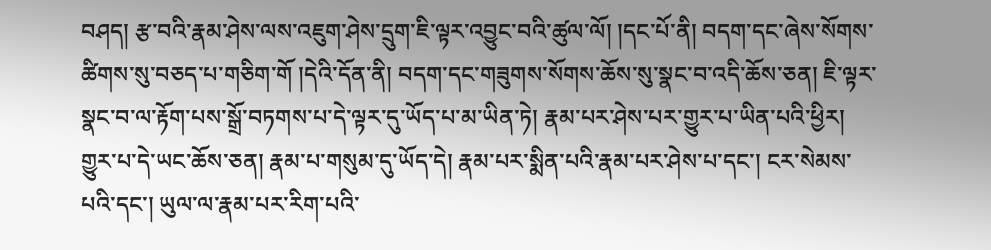བཤད། རྩ་བའི་རྣམ་ཤེས་ལས་འཇུག་ཤེས་དྲུག་ཇི་ལྟར་འབྱུང་བའི་ཚུལ་ལོ། །དང་པོ་ནི། བདག་དང་ཞེས་སོགས་ཚིགས་སུ་བཅད་པ་གཅིག་གོ །དེའི་དོན་ནི། བདག་དང་གཟུགས་སོགས་ཆོས་སུ་སྣང་བ་འདི་ཆོས་ཅན། ཇི་ལྟར་སྣང་བ་ལ་རྟོག་པས་སྒྲོ་བཏགས་པ་དེ་ལྟར་དུ་ཡོད་པ་མ་ཡིན་ཏེ། རྣམ་པར་ཤེས་པར་གྱུར་པ་ཡིན་པའི་ཕྱིར། གྱུར་པ་དེ་ཡང་ཆོས་ཅན། རྣམ་པ་གསུམ་དུ་ཡོད་དེ། རྣམ་པར་སྨིན་པའི་རྣམ་པར་ཤེས་པ་དང་། ངར་སེམས་པའི་དང་། ཡུལ་ལ་རྣམ་པར་རིག་པའི་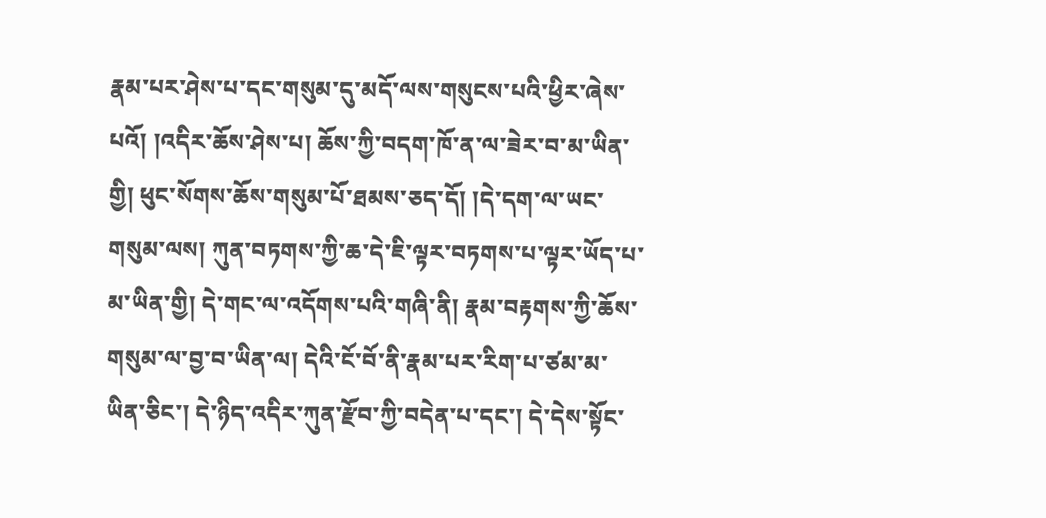རྣམ་པར་ཤེས་པ་དང་གསུམ་དུ་མདོ་ལས་གསུངས་པའི་ཕྱིར་ཞེས་པའོ། །འདིར་ཆོས་ཤེས་པ། ཆོས་ཀྱི་བདག་ཁོ་ན་ལ་ཟེར་བ་མ་ཡིན་གྱི། ཕུང་སོགས་ཆོས་གསུམ་པོ་ཐམས་ཅད་དོ། །དེ་དག་ལ་ཡང་གསུམ་ལས། ཀུན་བཏགས་ཀྱི་ཆ་དེ་ཇི་ལྟར་བཏགས་པ་ལྟར་ཡོད་པ་མ་ཡིན་གྱི། དེ་གང་ལ་འདོགས་པའི་གཞི་ནི། རྣམ་བརྟགས་ཀྱི་ཆོས་གསུམ་ལ་བྱ་བ་ཡིན་ལ། དེའི་ངོ་བོ་ནི་རྣམ་པར་རིག་པ་ཙམ་མ་ཡིན་ཅིང་། དེ་ཉིད་འདིར་ཀུན་རྫོབ་ཀྱི་བདེན་པ་དང་། དེ་དེས་སྟོང་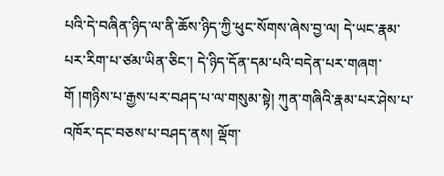པའི་དེ་བཞིན་ཉིད་ལ་ནི་ཆོས་ཉིད་ཀྱི་ཕུང་སོགས་ཞེས་བྱ་ལ། དེ་ཡང་རྣམ་པར་རིག་པ་ཙམ་ཡིན་ཅིང་། དེ་ཉིད་དོན་དམ་པའི་བདེན་པར་གཞག་གོ །གཉིས་པ་རྒྱས་པར་བཤད་པ་ལ་གསུམ་སྟེ། ཀུན་གཞིའི་རྣམ་པར་ཤེས་པ་འཁོར་དང་བཅས་པ་བཤད་ནས། ལྡོག་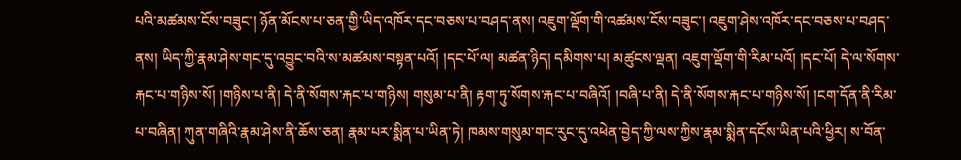པའི་མཚམས་ངོས་བཟུང་། ཉོན་མོངས་པ་ཅན་གྱི་ཡིད་འཁོར་དང་བཅས་པ་བཤད་ནས། འཇུག་ལྡོག་གི་འཚམས་ངོས་བཟུང་། འཇུག་ཤེས་འཁོར་དང་བཅས་པ་བཤད་ནས། ཡིད་ཀྱི་རྣམ་ཤེས་གང་དུ་འབྱུང་བའི་ས་མཚམས་བསྟན་པའོ། །དང་པོ་ལ། མཚན་ཉིད། དམིགས་པ། མཚུངས་ལྡན། འཇུག་ལྡོག་གི་རིམ་པའོ། །དང་པོ། དེ་ལ་སོགས་རྐང་པ་གཉིས་སོ། །གཉིས་པ་ནི། དེ་ནི་སོགས་རྐང་པ་གཉིས། གསུམ་པ་ནི། རྟག་ཏུ་སོགས་རྐང་པ་བཞིའོ། །བཞི་པ་ནི། དེ་ནི་སོགས་རྐང་པ་གཉིས་སོ། །ངག་དོན་ནི་རིམ་པ་བཞིན། ཀུན་གཞིའི་རྣམ་ཤེས་ནི་ཆོས་ཅན། རྣམ་པར་སྨིན་པ་ཡིན་ཏེ། ཁམས་གསུམ་གང་རུང་དུ་འཕེན་བྱེད་ཀྱི་ལས་ཀྱིས་རྣམ་སྨིན་དངོས་ཡིན་པའི་ཕྱིར། ས་བོན་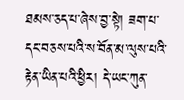ཐམས་ཅད་པ་ཞེས་བྱ་སྟེ། ཟག་པ་དང་བཅས་པའི་ས་བོན་མ་ལུས་པའི་རྟེན་ཡིན་པའི་ཕྱིར། དེ་ཡང་ཀུན་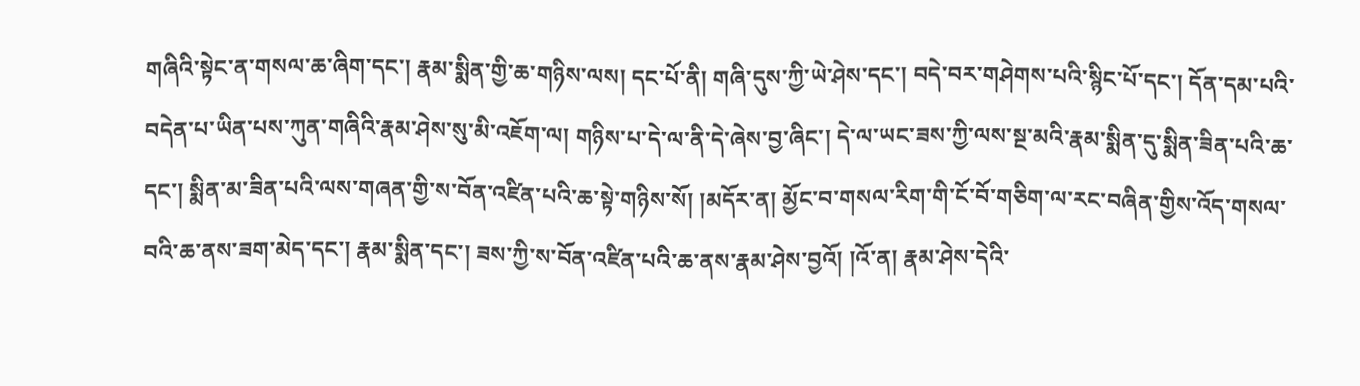གཞིའི་སྟེང་ན་གསལ་ཆ་ཞིག་དང་། རྣམ་སྨིན་གྱི་ཆ་གཉིས་ལས། དང་པོ་ནི། གཞི་དུས་ཀྱི་ཡེ་ཤེས་དང་། བདེ་བར་གཤེགས་པའི་སྙིང་པོ་དང་། དོན་དམ་པའི་བདེན་པ་ཡིན་པས་ཀུན་གཞིའི་རྣམ་ཤེས་སུ་མི་འཇོག་ལ། གཉིས་པ་དེ་ལ་ནི་དེ་ཞེས་བྱ་ཞིང་། དེ་ལ་ཡང་ཟས་ཀྱི་ལས་སྔ་མའི་རྣམ་སྨིན་དུ་སྨིན་ཟིན་པའི་ཆ་དང་། སྨིན་མ་ཟིན་པའི་ལས་གཞན་གྱི་ས་བོན་འཛིན་པའི་ཆ་སྟེ་གཉིས་སོ། །མདོར་ན། མྱོང་བ་གསལ་རིག་གི་ངོ་བོ་གཅིག་ལ་རང་བཞིན་གྱིས་འོད་གསལ་བའི་ཆ་ནས་ཟག་མེད་དང་། རྣམ་སྨིན་དང་། ཟས་ཀྱི་ས་བོན་འཛིན་པའི་ཆ་ནས་རྣམ་ཤེས་བྱའོ། །འོ་ན། རྣམ་ཤེས་དེའི་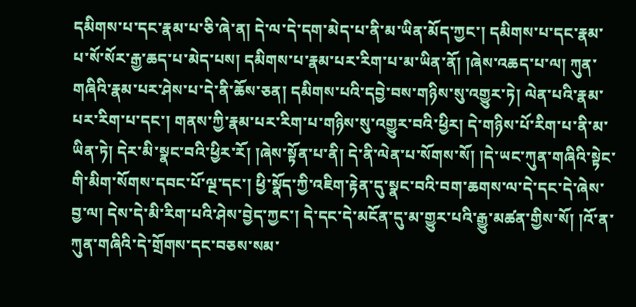དམིགས་པ་དང་རྣམ་པ་ཅི་ཞེ་ན། དེ་ལ་དེ་དག་མེད་པ་ནི་མ་ཡིན་མོད་ཀྱང་། དམིགས་པ་དང་རྣམ་པ་སོ་སོར་རྒྱ་ཆད་པ་མེད་པས། དམིགས་པ་རྣམ་པར་རིག་པ་མ་ཡིན་ནོ། །ཞེས་འཆད་པ་ལ། ཀུན་གཞིའི་རྣམ་པར་ཤེས་པ་དེ་ནི་ཆོས་ཅན། དམིགས་པའི་དབྱེ་བས་གཉིས་སུ་འགྱུར་ཏེ། ལེན་པའི་རྣམ་པར་རིག་པ་དང་། གནས་ཀྱི་རྣམ་པར་རིག་པ་གཉིས་སུ་འགྱུར་བའི་ཕྱིར། དེ་གཉིས་པོ་རིག་པ་ནི་མ་ཡིན་ཏེ། དེར་མི་སྣང་བའི་ཕྱིར་རོ། །ཞེས་སྟོན་པ་ནི། དེ་ནི་ལེན་པ་སོགས་སོ། །དེ་ཡང་ཀུན་གཞིའི་སྟེང་གི་མིག་སོགས་དབང་པོ་ལྔ་དང་། ཕྱི་སྣོད་ཀྱི་འཇིག་རྟེན་དུ་སྣང་བའི་བག་ཆགས་ལ་དེ་དང་དེ་ཞེས་བྱ་ལ། དེས་དེ་མི་རིག་པའི་ཤེས་བྱེད་ཀྱང་། དེ་དང་དེ་མངོན་དུ་མ་གྱུར་པའི་རྒྱུ་མཚན་གྱིས་སོ། །འོ་ན་ཀུན་གཞིའི་དེ་གྲོགས་དང་བཅས་སམ་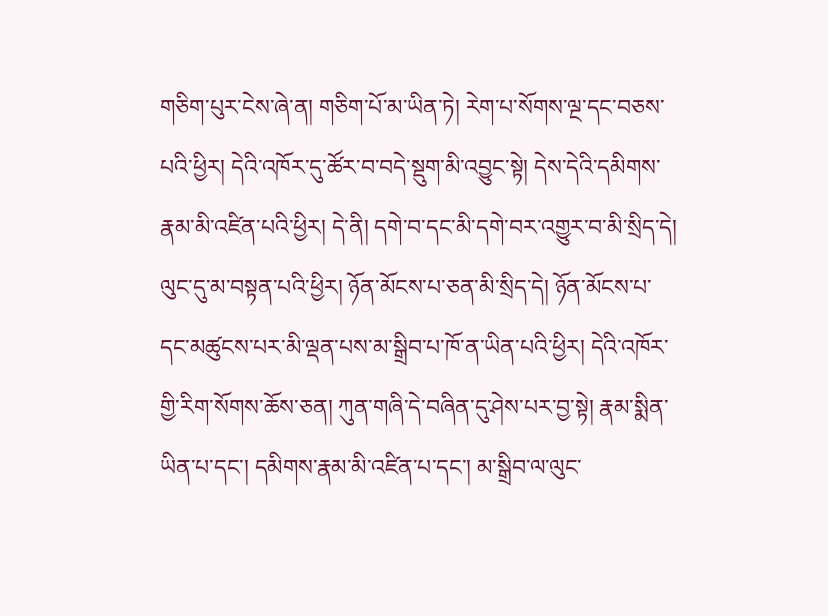གཅིག་པུར་ངེས་ཞེ་ན། གཅིག་པོ་མ་ཡིན་ཏེ། རེག་པ་སོགས་ལྔ་དང་བཅས་པའི་ཕྱིར། དེའི་འཁོར་དུ་ཚོར་བ་བདེ་སྡུག་མི་འབྱུང་སྟེ། དེས་དེའི་དམིགས་རྣམ་མི་འཛིན་པའི་ཕྱིར། དེ་ནི། དགེ་བ་དང་མི་དགེ་བར་འགྱུར་བ་མི་སྲིད་དེ། ལུང་དུ་མ་བསྟན་པའི་ཕྱིར། ཉོན་མོངས་པ་ཅན་མི་སྲིད་དེ། ཉོན་མོངས་པ་དང་མཚུངས་པར་མི་ལྡན་པས་མ་སྒྲིབ་པ་ཁོ་ན་ཡིན་པའི་ཕྱིར། དེའི་འཁོར་གྱི་རིག་སོགས་ཆོས་ཅན། ཀུན་གཞི་དེ་བཞིན་དུ་ཤེས་པར་བྱ་སྟེ། རྣམ་སྨིན་ཡིན་པ་དང་། དམིགས་རྣམ་མི་འཛིན་པ་དང་། མ་སྒྲིབ་ལ་ལུང་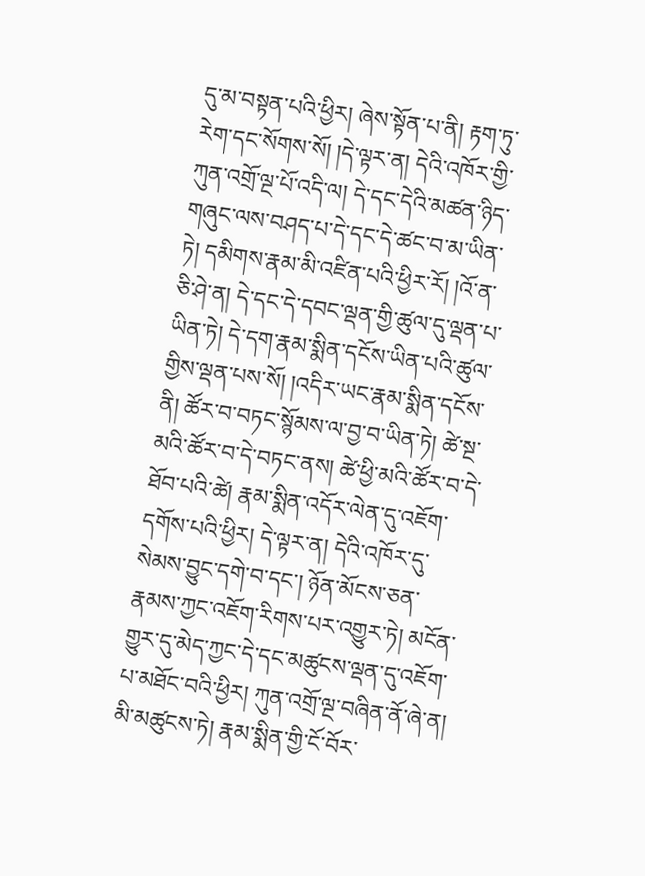དུ་མ་བསྟན་པའི་ཕྱིར། ཞེས་སྟོན་པ་ནི། རྟག་ཏུ་རེག་དང་སོགས་སོ། །དེ་ལྟར་ན། དེའི་འཁོར་གྱི་ཀུན་འགྲོ་ལྔ་པོ་འདི་ལ། དེ་དང་དེའི་མཚན་ཉིད་གཞུང་ལས་བཤད་པ་དེ་དང་དེ་ཚང་བ་མ་ཡིན་ཏེ། དམིགས་རྣམ་མི་འཛིན་པའི་ཕྱིར་རོ། །འོ་ན་ཅི་ཤེ་ན། དེ་དང་དེ་དབང་ལྡན་གྱི་ཚུལ་དུ་ལྡན་པ་ཡིན་ཏེ། དེ་དག་རྣམ་སྨིན་དངོས་ཡིན་པའི་ཚུལ་གྱིས་ལྡན་པས་སོ། །འདིར་ཡང་རྣམ་སྨིན་དངོས་ནི། ཚོར་བ་བཏང་སྙོམས་ལ་བྱ་བ་ཡིན་ཏེ། ཚེ་སྔ་མའི་ཚོར་བ་དེ་བཏང་ནས། ཚེ་ཕྱི་མའི་ཚོར་བ་དེ་ཐོབ་པའི་ཚེ། རྣམ་སྨིན་འདོར་ལེན་དུ་འཇོག་དགོས་པའི་ཕྱིར། དེ་ལྟར་ན། དེའི་འཁོར་དུ་སེམས་བྱུང་དགེ་བ་དང་། ཉོན་མོངས་ཅན་རྣམས་ཀྱང་འཇོག་རིགས་པར་འགྱུར་ཏེ། མངོན་གྱུར་དུ་མེད་ཀྱང་དེ་དང་མཚུངས་ལྡན་དུ་འཇོག་པ་མཐོང་བའི་ཕྱིར། ཀུན་འགྲོ་ལྔ་བཞིན་ནོ་ཞེ་ན། མི་མཚུངས་ཏེ། རྣམ་སྨིན་གྱི་ངོ་བོར་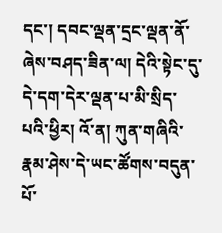དང་། དབང་ལྡན་དྲང་ལྡན་ནོ་ཞེས་བཤད་ཟིན་ལ། དེའི་སྟེང་དུ་དེ་དག་དེར་ལྡན་པ་མི་སྲིད་པའི་ཕྱིར། འོ་ན། ཀུན་གཞིའི་རྣམ་ཤེས་དེ་ཡང་ཚོགས་བདུན་པོ་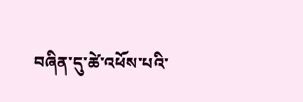བཞིན་དུ་ཚེ་འཕོས་པའི་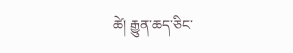ཚེ། རྒྱུན་ཆད་ཅིང་